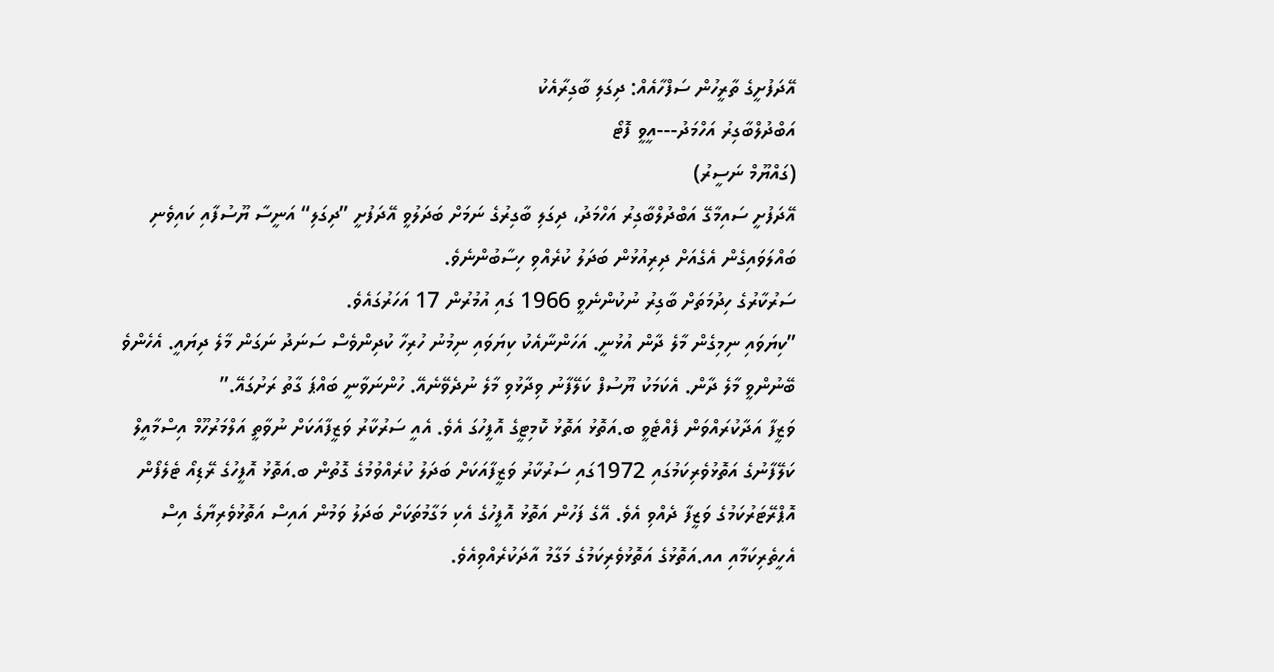އޭދަފުށީގެ ތާރީހުން ސަފްހާއެއް: ދިގަލި ބާގިރާއެކު
އަބްދުލްބާގިރު އަހްމަދު---އީވީ ފޮޓޯ
(ގައްޔޫމް ނަސީރު)
އޭދަފުށީ ސައިމާގޭ އަބްދުލްބާގިރު އަހްމަދު، ދިގަލި ބާގިރުގެ ނަމަށް ބަދަލުވީ އޭދަފުށީ ”ދިގަލި“ އަނީސާ ޔޫސުފާއި ކައިވެނި ބައްލަވައިގެން އެގެއަށް ދިރިއުޅުން ބަދަލު ކުރެއްވި ހިސާބުންނެވެ.
ސަރުކާރުގެ ހިދުމަތަށް ބާގިރު ނުކުންނެވީ 1966 ގައި އުމުރުން 17 އަހަރުގައެވެ.
”ކިޔަވައި ނިމިގެން މާލެ ދާން އުޅުނީ. އަހަންނާއެކު ކިޔަވައި ނިމުނު ހުރިހާ ކުދިންވެސް ސަނަދު ނަގަން މާލެ ދިޔައީ. އެހެންވެ ބޭނުންވީ މާލެ ދާން. އެކަމަކު ޔޫސުފް ކަލޭފާނު ވިދާޅުވި މާލެ ނުދެވޭނެއޭ. ހުންނަވާނީ ބައްޕަ ގާތު ރަށުގައޭ.”
ވަޒީފާ އަދާކުރައްވަން ފެއްޓެވީ ބ.އަތޮޅު އަތޮޅު ކޮމިޓީގެ އޮފީހުގަ އެވެ. އެއީ ސަރުކާރު ވަޒީފާއަކަށް ނުވާތީ އަލްމަރުހޫމް އިސްމާއީލް ކަލޭފާނުގެ އަތޮޅުވެރިކަމުގައި 1972ގައި ސަރުކާރު ވަޒީފާއަކަށް ބަދަލު ކުރެއްވުމުގެ ގޮތުން ބ.އަތޮޅު އޮފީހުގެ ރޭޑިއޯ ޓެލެފޯން އޮޕްރޭޓަރުކަމުގެ ވަޒީފާ ދެއްވި އެވެ. އޭގެ ފަހުން އަތޮޅު އޮފީހުގެ އެކި މަގާމުތަކަށް ބަދަލު ވަމުން އައިސް އަތޮޅުވެރިޔާގެ އިސް އެހީތެރިކަމާއި އއ.އަތޮޅުގެ އަތޮޅުވެރިކަމުގެ މަގާމު އާދަކުރެއްވިއެވެ.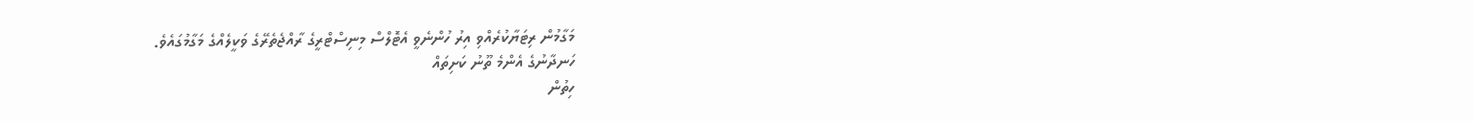މަގާމުން ރިޓަޔާކުރެއްވި އިރު ހުންނެވީ އެޓޮލްސް މިނިސްޓްރީގެ ރާއްޖެތެރޭގެ ވަކީލެއްގެ މަގާމުގައެވެ.
ހަނދާނުގެ އެންމެ ތޫނު ކަށިތައް
ހިތުން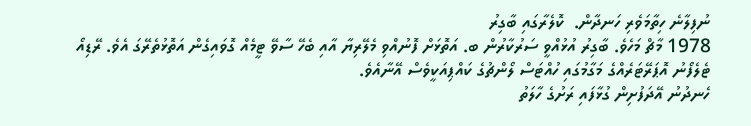ނުފިލާނެ ހިތާމަވެރި ހަނދާން.  ކޮލެރާގައި ބާގިރު
1978 މާޗް މަހެވެ. ބާގިރު އުޅުއްވީ ސަރުކާރުން ބ. އަތޮޅަށް ފޮނުއްވި މެލޭރިޔާ އާއި ބެހޭ ސާވޭ ޓީމެއް ގޮވައިގެން އަތޮޅުތެރޭގަ އެވެ. ރޭޑިއޯ ޓެލެފޯނު އޮޕަރޭޓަރެއްގެ މަގާމުގައި ހުއްޓަސް ލޯންޗުގެ ކައްޕިއަކީވެސް އޭނާއެވެ.
ހެނދުނު އޭދަފުށިން ގުޅާފައި ރަށުގެ ހާލަތު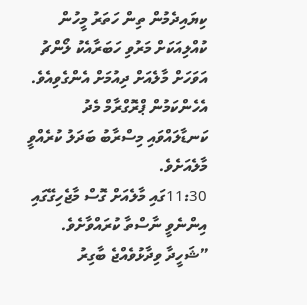ކިޔައިދެމުން ތިން ހަތަރު މީހުން ކުއްލިއަކަށް މަރުވި ހަބަރާއެކު ލޯންޗު އަވަހަށް މާލެއަށް ދިއުމަށް އެންގެވިއެވެ. އެހެންކަމުން ޕްރޮގްރާމް މެދު ކަނޑާލައްވައި މިސްރާބު ބަދަލު ކުރެއްވީ މާލެއަށެވެ.
11:30ގައި މާލެއަށް ގޮސް މާޖެހިގޭގައި އިންނެވީ ނާސްތާ ކުރައްވާށެވެ.
”ޝަހީދާ ވިދާޅުވެއްޖެ ބާގިރު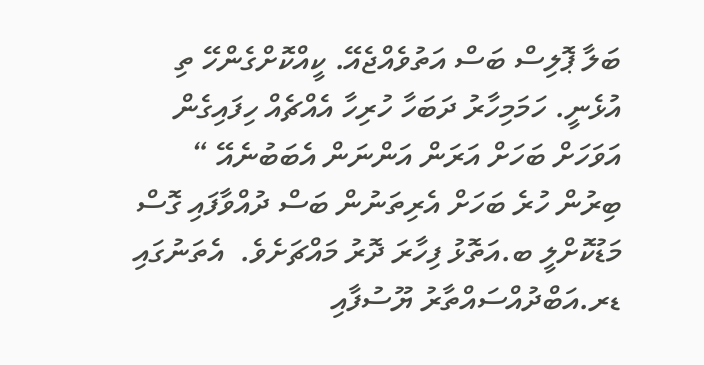ބަލާ ޕޮލިސް ބަސް އަތުވެއްޖެއޭ. ކީއްކޮށްގެންހޭ ތި އުޅެނީ. ހަމަމިހާރު ދަބަހާ ހުރިހާ އެއްޗެއް ހިފައިގެން އަވަހަށް ބަހަށް އަރަން އަންނަން އެބަބުނެއޭ “
ބިރުން ހުރެ ބަހަށް އެރިތަނުން ބަސް ދުއްވާފައި ގޮސް މަޑުކޮށްލީ ބ.އަތޮޅު ފިހާރަ ދޮރު މައްޗަށެވެ.  އެތަނުގައި ޑރ.އަބްދުއްސައްތާރު ޔޫސުފާއި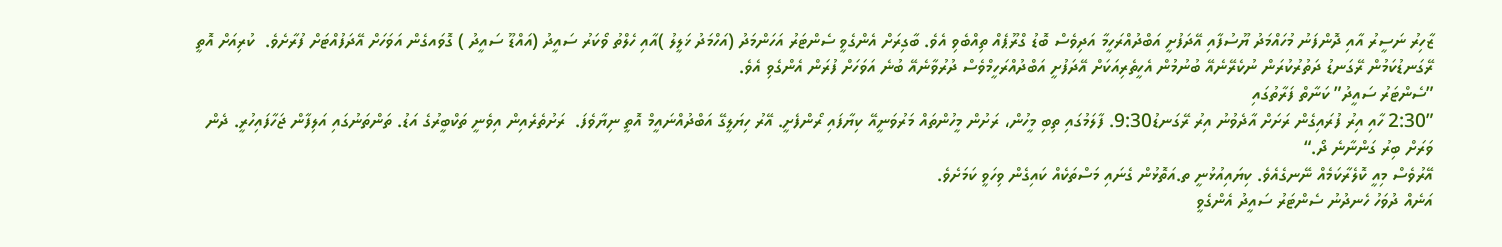ޒާހިރު ނަސީރު އާއި ދޮންފަނު މުހައްމަދު ޔޫސުފާއި އޭދަފުށީ އަބްދުއްރަހީމާ އަދިވެސް ބޮޑު ގްރޫޕެއް ތިއްބެވި އެވެ. ބާގިރަށް އެންގެވީ ސެންޓަރު އަހަންމަދު (އަހްމަދު ޚަލީލު )އާއި ހެލްތު ވޯކަރު ސައީދު (އައްޑޫ ސައީދު ) ގޮވައގެން އަވަހަށް އޭދަފުއްޓަށް ފުރާށެވެ.  ކުރިއަށް އޮތީ ރޭގަނޑުކަމުން ރޭގަނޑު ދަތުރުކުރަން ނުކެރޭނެއޭ ބުނުމުން އެހީތެރިއަކަށް އޭދަފުށީ އަބްދުއްރަހީމްވެސް ދުރުވާނެއޭ ބުނެ އަވަހަށް ފުރަން އެންގެވި އެވެ.
”ސެންޓަރު ސައީދު” ކަނާތް ފަރާތުގައި
”2:30 ހާއި އިރު ފުރައިގެން ރަށަށް އާދެވުނު އިރު ރޭގަނޑު9:30. ފާލަމުގައި ތިބި މީހުން، ރަށުން މީހުންތައް މަރުވަނީއޭ ކިޔާފައި ރޯންފެށީ. އޭރު ހިޔަލީގޭ އަބްދުއްނައީމް އޮތީ ނިޔާވެފަ.  ރަށުތެރެއިން އިވެނީ ތަކްބީރުގެ އަޑު. ތަންތަނުގައި އަލިފާން ޖަހާފައިހުރީ. ދެން ވަރަށް ބިރު ގަންނާނެ ދޯ.“
އޭރުވެސް މިއީ ކޮލެރާކަމެއް ނޭނގެއެވެ. ކިޔައިއުޅުނީ ތ.އަތޮޅުން ގެނައި މަސްތަކެއް ކައިގެން ވިހަވީ ކަމަށެވެ.
އަނެއް ދުވަހު ހެނދުނު ސެންޓަރު ސައީދު އެންގެވީ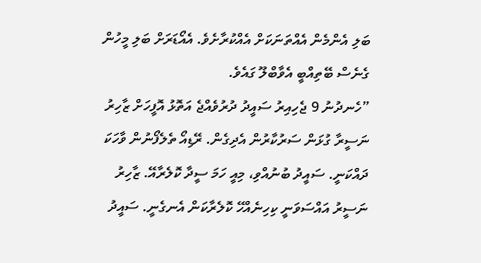ބަލި އެންމެން އެއްތަނަކަށް އެއްކުރާށެވެ. އެއޯޑަރަށް ބަލި މީހުން ގެނެސް ބޭތިއްބީ އެވާބްލޫ ގައެވެ.
”ހެނދުނު 9 ޖެހިއިރު ސައީދު ދުރުވެއްޖެ އަތޮޅު އޮފީހަށް ޒާހިރު ނަސީރާ ގުޅަން ސަރުކާރުން އެދިގެން. ރޭޑިއޯ ތެލެފޯނުން ވާހަކަ ދައްކަނީ. ސައީދު ބުނުއްވި، މިއީ ހަމަ ސީދާ ކޮލެރާއޭ. ޒާހިރު ނަސީރު އައްސަވަނީ ކިހިނެއްހޭ ކޮލެރާކަން އެނގެނީ. ސައީދު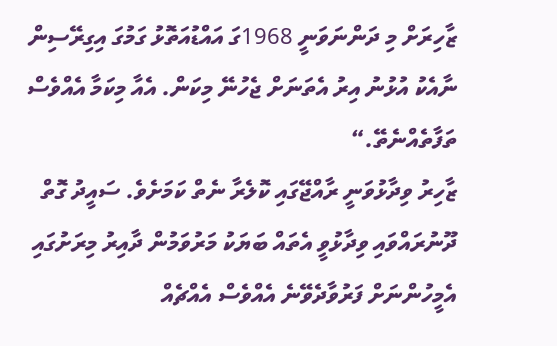ޒާހިރަށް މި ދަންނަވަނީ 1968ގަ އައްޑުއަތޮޅު ގަމުގަ އިގިރޭސިން ނާއެކު އުޅުނު އިރު އެތަނަށް ޖެހުނޭ މިކަން. އެއާ މިކަމާ އެއްވެސް ތަފާތެއްނެތޭ.“
ޒާހިރު ވިދާޅުވަނީ ރާއްޖޭގައި ކޮލެރާ ނެތް ކަމަށެވެ. ސައީދު ގޮތް ދޫނުރައްވައި ވިދާޅުވީ އެތައް ބަޔަކު މަރުވަމުން ދާއިރު މިރަށުގައި އެމީހުންނަށް ފަރުވާދެވޭނެ އެއްވެސް އެއްޗެއް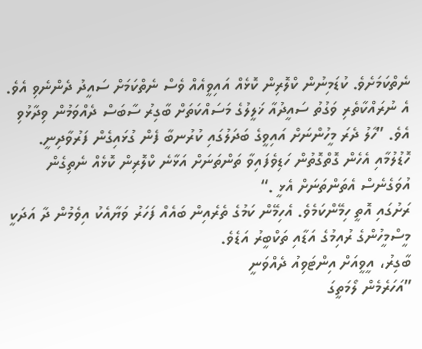ނެތްކަމަށެވެ. ކުޑަމިނުން ކްލޮރިން ކޮޅެއް އައިވީއެއް ވެސް ނެތްކަމަށް ސައީދު ދެންނެވި އެވެ.
އެ ނުރައްކާތެރި ވަގުތު ސައީދުއާ ޚަލީލުގެ މަސައްކަތަށް ބާގިރު ސާބަސް ދެއްވަމުން ވިދާޅުވި އެވެ. ”ހާލު ދެރަ މީހުންނަށް އައިވީގެ ބަދަލުގައި ކުރުނބާ ފެން ގުޅައިގެން ފަރުވާދިނީ. ހޮޑުލުމާއި އެހެން ގޮތްގޮތުން ހަޑިވެފައިވާ ތަންތަނަށް އަޅާނެ ކްލޮރިން ކޮޅެއް ނެތިގެން އުވަގެނެސް އެތަންތަނަށް އެޅީ .“
ރަށުގައި އޮތީ ހިމޭންކަމެވެ. އެހިމޭން ކަމުގެ ތެރެއިން ބައެއް ފަހަރު ވަޔާއެކު އިވެމުން ދާ އަދަކީ މީސްމީހުންގެ ރުއިމުގެ އަޑާއި ތަކްބީރު އަޑެވެ.
ބާގިރު، އީވީއަށް އިންޓަވިއު ދެއްވަނީ
”އަހަރެމެން ލޯމަތީގަ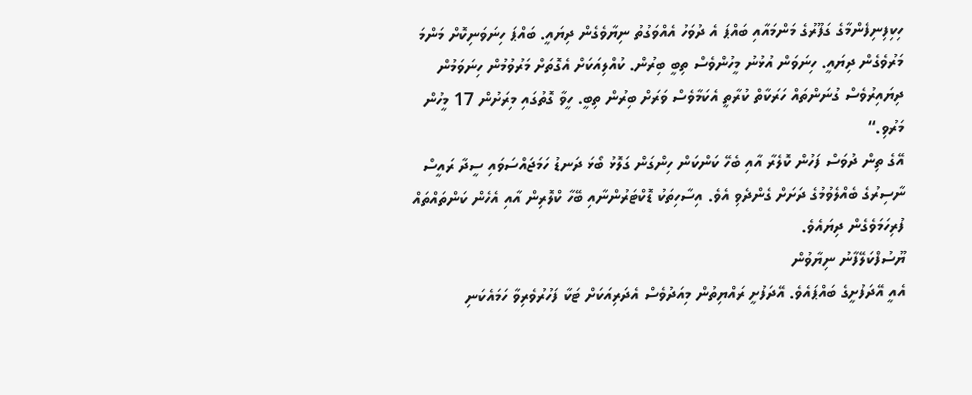ހިކިފިނިފެންމާގެ ގަފޫރުގެ މަންމައާއި ބައްޕަ އެ ދުވަހު އެއްވަގުތު ނިޔާވެގެން ދިޔައީ. ބައްޕަ ހިނަވަނިކޮށް މަންމަ މަރުވެގެން ދިޔައީ. ހިނަވަން އުޅުނު މީހުންވެސް ތިބީ ބިރުން. ކުއްލިއަކަށް އެގޮތަށް މަރުވުމުން ހިނަވަމުން ދިޔައިރުވެސް ގުނަންތައް ހަރަކާތް ކުރާތީ އެކަމާވެސް ވަރަށް ބިރުން ތިބީ. ހީވާ ގޮތުގައި މިރަށުން 17 މީހުން މަރުވި.“
އޭގެ ތިން ދުވަސް ފަހުން ކޮލެރާ އާއި ބެހޭ ކަންކަން ހިންގަން ގަލޮޅު ބޯޅަ ދަނޑު ހަމަޖައްސަވައި ސީދާ ރައީސް ނާސިރުގެ ބެއްލެވުމުގެ ދަށަށް ގެންދެވި އެވެ. އިސާހިތަކު ޑޮކްޓަރުންނާއި ބޭހާ ކްލޮރިން އާއި އެހެން ކަންތައްތައް ފުރިހަމަވެގެން ދިޔައެވެ.
ޔޫސުފްކަލޭފާނު ނިޔާވުން
އެއީ އޭދަފުށީގެ ބައްޕައެވެ. އޭދަފުށީ ރައްޔިތުން މިއަދުވެސް އެދަރިއަކަށް ޓަކާ ފަހުރުވެރިވާ ހަމައެކަނި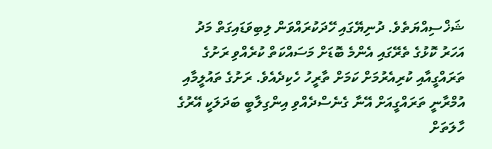ޝަޚްސިއްޔަތެވެ. ދުނިޔޭގައި ހޭދަކުރައްވަން ލިބިވަޑައިގަތް މަދު އަހަރު ކޮޅުގެ ތެރޭގައި އެންމެ ބޮޑަށް މަސައްކަތް ކުރެއްވި ރަށުގެ ތަރައްގީއާއި ކުރިއެރުމަށް ކަމަށް ތާރީހު ހެކިދެއެވެ. ރަށުގެ ތައުލީމާއި އުމްރާނީ ތަރައްގީއަށް އޭނާ ގެނެސްދެއްވި އިންގިލާބީ ބަދަލަކީ އޭރުގެ ހާލަތަށް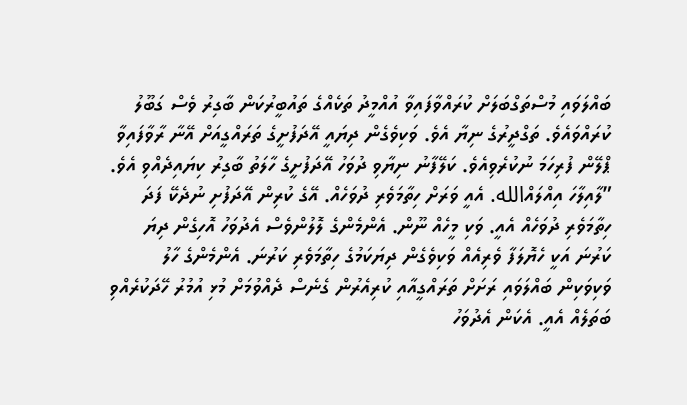ބައްލަވައި މުސްތަގްބަލަށް ކުރައްވާފައިވާ އުއްމީދު ތަކެއްގެ ތައުބީރުކަން ބާގިރު ވެސް ގަބޫލު ކުރައްވައެވެ. ތަގްދީރުގެ ނިޔާ އެވެ. ވަކިވެގެން ދިޔައީ އޭދަފުށީގެ ތަރައްގީއަށް އޭނާ ރާވާފައިވާ ޕްލޭން ފުރިހަމަ ނުކުރެވިއެވެ. ކަލޭފާނު ނިޔާވި ދުވަހު އޭދަފުށީގެ ހާލަތު ބާގިރު ކިޔައިދެއްވި އެވެ.
”ލާއިލާހަ އިއްލައްالله. އެއީ ވަރަށް ހިތާމަވެރި ދުވަހެއް. އޭގެ ކުރިން އޭދަފުށި ނުދެކޭ ފަދަ ހިތާމަވެރި ދުވަހެއް އެއީ. ވަކި މީހެއް ނޫން. އެންމެންގެ ލޮލުންވެސް އެދުވަހު އޮހިގެން ދިޔަ ކަރުނަ އަކީ ހެޔޮލަފާ ވެރިއެއް ވަކިވެގެން ދިޔަކަމުގެ ހިތާމަވެރި ކަރުނަ. އެންމެންގެ ހާލު ވަކިވަކިން ބައްލަވައި ރަށަށް ތަރައްގީއާއި ކުރިއެރުން ގެނެސް ދެއްވުމަށް މުޅި އުމުރު ހޭދަކުރެއްވި ބަތަލެއް އެއީ. އެކަން އެދުވަހު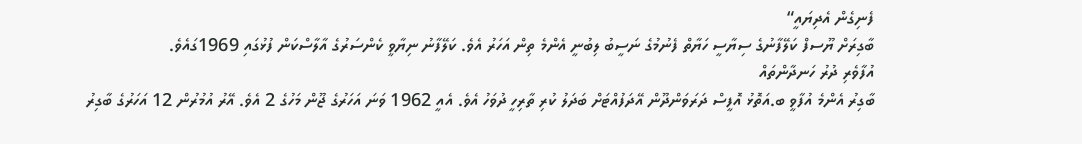ފެނިގެން އެދިޔައީ“
ބާގިރަށް ޔޫސފް ކަލޭފާނުގެ ސިޔާސީ ހަޔާތް ފެނުމުގެ ނަސީބު ލިބުނީ އެންމެ ތިން އަހަރު އެވެ. ކަލޭފާނު ނިޔާވީ ކެންސަރުގެ އާލާސްކަން ފުޅުގައި 1969ގައެވެ.
އުފާވެރި ދުރު ހަނދާންތައް
ބާގިރު އެންމެ އުފާވީ ބ.އަތޮޅު އޮފީސް ދަރަވަންދޫން އޭދަފުއްޓަށް ބަދަލު ކުރި ތާރިހީ ދުވަހު އެވެ. އެއީ 1962 ވަނަ އަހަރުގެ ޖޫން މަހުގެ 2 އެވެ. އޭރު އުމުރުން 12 އަހަރުގެ ބާގިރު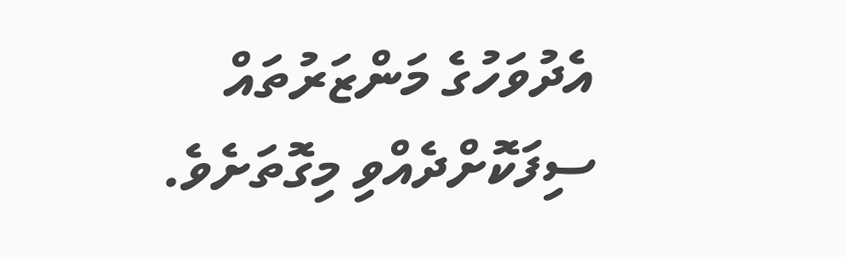އެދުވަހުގެ މަންޒަރުތައް ސިފަކޮށްދެއްވި މިގޮތަށެވެ.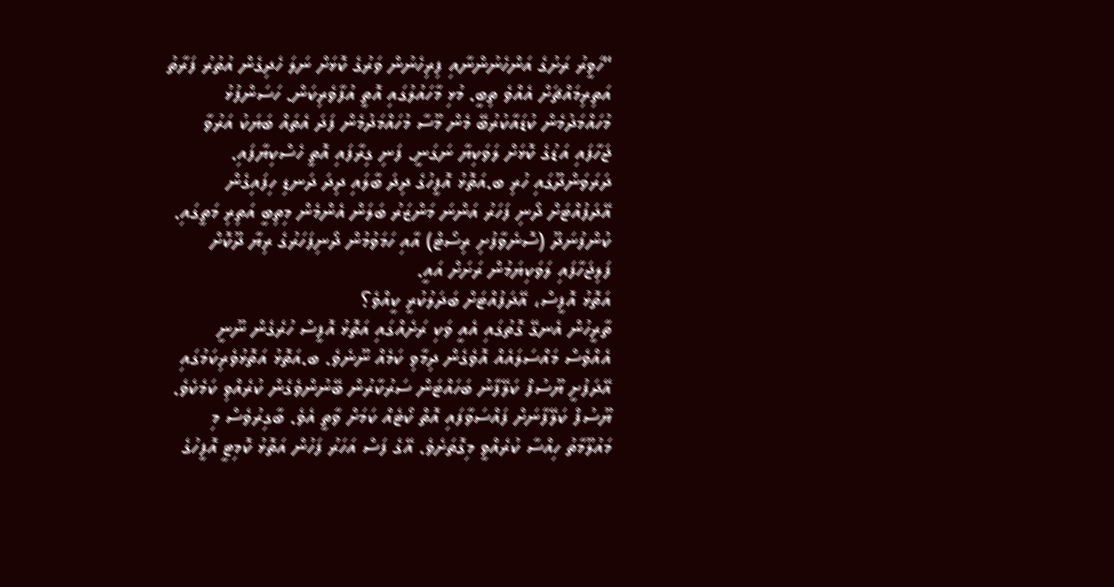“ހަވީރު ރަށުގެ އަންހެނުންނާއި ފިރިހެނުން ވަރުގެ ކޮޅަށް ނަލަ ހެދިގެން އުތުރު ފަރާތު އަތިރިމައްޗަށް އެއްވެ ތިބީ. މުޅި މާހައުލުގައި އޮތީ އުފާވެރިކަން. ހަސަންފުޅު މުހައްމަދުމެން ކުޑައާކުރުބޭ މެން މޫސާ މުހައްމަދުމެން ފަދަ އެތައް ބަޔަކު އަރުވާ ޖަހާފައި އަޑުގެ ކޮޅަށް ލަވަކިޔާ ނަގަނީ. ފަނި ގިރާފައި އޮތީ ހެސްކިޔާފައި. ދަރަވަންދޫގައި ހުރި ބ.އަތޮޅު އޮފީހުގެ ދިދަ ބާލައި ދިދަ ދަނޑި ހިފައިގެން އޭދަފުއްޓަށް ދޯނި ފަހަރު އަންނަ މަންޒަރު ބަލަން އެންމެން މިތިބީ އަތިރި މަތީގައި. ކުންފުނަދޫ (ސޮނެވާފުށި ރިސޯޓް) އާއި ހަމަވުމުން ދޯނިފަހަރުގެ ރިޔާ ދޫކޮށް ފަލިޖަހާފައި ލަވަކިޔަމުން ރަށަށް އައީ.
އަތޮޅު އޮފީސް، އޭދަފުއްޓަށް ބަދަލުކުރީ ކީއްވެ؟
ތާރީހުން އެނގޭ ގޮތުގައި އެއީ ވަކި ރަށެއްގައި އަތޮޅު އޮފީސް ހުރެގެން ނޫނީ އެއްވެސް މައްސަލައެއް އޮވެގެން ދިމާވި ކަމެއް ނޫނެވެ. ބ.އަތޮޅު އަތޮޅުވެރިކަމުގައި އޭދަފުށީ ޔޫސުފް ކަލޭފާނު ބަހައްޓަން ސަރުކާރުން ބޭނުންވެގެން ކުރެއްވި ކަމެކެވެ. ޔޫސުފް ކަލޭފާނަށް ފައްސަވާފައި އޮތް ކޯޓެއް ކަމަށް ވާތީ އެވެ. ބާގިރުވެސް މި މައުލޫމާތު ހިއްސާ ކުރެއްވީ މިގޮތަށެވެ. އޭގެ ފަސް އަހަރު ފަހުން އަތޮޅު ކޮމިޓީ އޮފީހުގެ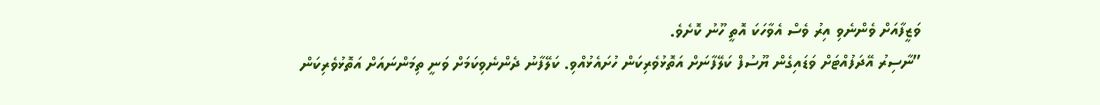ވަޒީފާއަށް ވެންނެވި އިރު ވެސް އެވާހަކަ އޮތީ ހޫނު ކޮށެވެ.
”ނާސިރު އޭދަފުއްޓަށް ވަޑައިގެން ޔޫސުފް ކަލޭފާނަށް އަތޮޅުވެރިކަން ހުށައެޅުއްވި. ކަލޭފާނު ދެންނެވިކަމަށް ވަނީ ތިމަންނައަށް އަތޮޅުވެރިކަން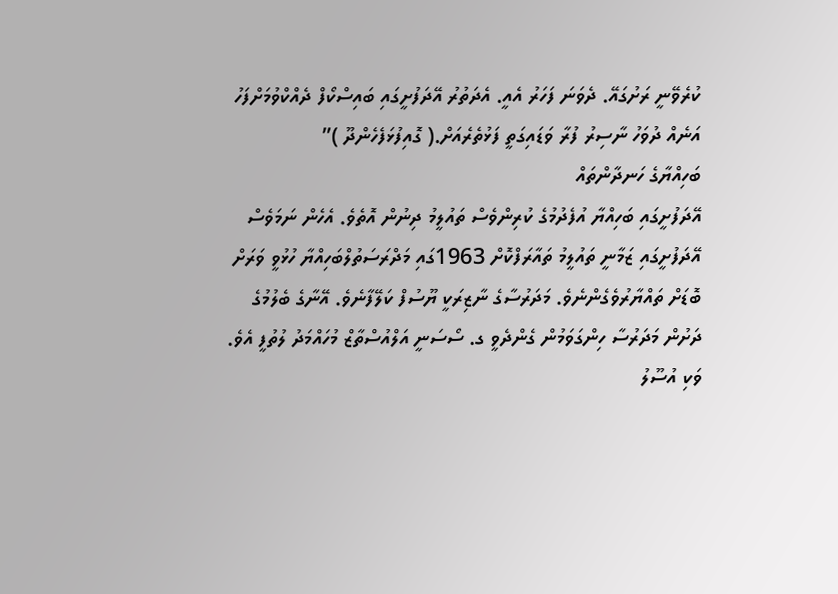ކުރެވޭނީ ރަށުގައޭ. ދެވަނަ ފަހަރު އެއީ. އެދަތުރު އޭދަފުށީގައި ބައިސްކޯފް ދެއްކްވުމަށްފަހު އަނެއް ދުވަހު ނާސިރު ފުރާ ވަޑައިގަތީ ފަޅުތެރެއަށް.( ގޮއިފުޅަފެހެންދޫ )”
ބަހިއްޔާގެ ހަނދާންތައް
އޭދަފުށީގައި ބަހިއްޔާ އުފެދުމުގެ ކުރިންވެސް ތައުލީމު ދިނުން އޮތެވެ. އެހެން ނަމަވެސް އޭދަފުށީގައި ޒަމާނީ ތައުލީމު ތައާރަފްކޮށް 1963ގައި މަދްރަސަތުލްބަހިއްޔާ ހުޅުވީ ވަރަށް ބޮޑަށް ތައްޔާރުވެގެންނެވެ. މަދަރުސާގެ ނާޒިރަކީ ޔޫސުފް ކަލޭފާނެވެ. އޭނާގެ ބެލުމުގެ ދަށުން މަދަރުސާ ހިންގަވަމުން ގެންދެވީ ގ. ސޯސަނީ އަލްއުސްތާޒް މުހައްމަދު ލުތުފީ އެވެ. ވަކި އުސޫލު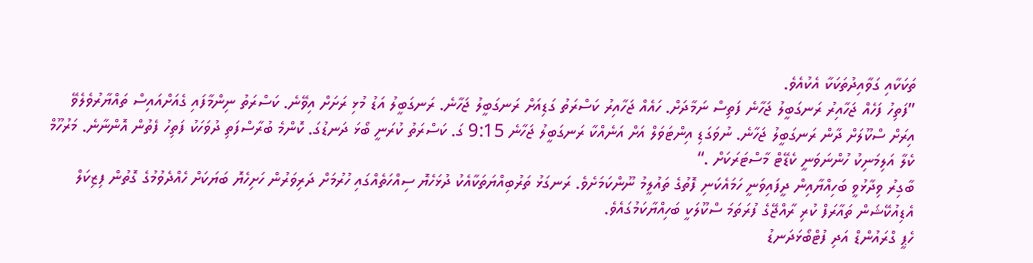ތަކަކާއި ގަވާއިދުތަކަކާ އެކުއެވެ.
”ފަތިހު ފަހެއް ޖަހާއިރު ރަނގަބީލު ޖަހާނެ ފަތިސް ނަމާދަށް. ހައެއް ޖަހާއިރު ކަސްރަތު ގަޑިއަށް ރަނގަބީލު ޖަހާނެ. ރަނގަބީލު އަޑު މުޅި ރަށަށް އިވޭނެ. ކަސްރަތު ނިންމާފައި ގެއަށްއައިސް ތައްޔާރުވެލެވޭ އިރަށް ސްކޫލަށް ދާން ރަނގަބީލު ޖަހާނެ. ނުވަގަޑި އިންޓަވަލް އަށް އަނެއްކާ ރަނގަބީލު ޖަހާނެ 9:15 ގަ. ކަސްރަތު ކުރަނީ ބޯޅަ ދަނޑުގަ. ކޮންމެ ބުރާސްފަތި ދުވަހަކު ފަތިހު ފެތުން އޮންނާނެ. މަރުހޫމް ކެލާ އަލިމަނިކު ހުންނަވަނީ ކެޑޭޓް މާސްޓަރަކަށް .“
ބާގިރު ވިދާޅުވީ ބަހިއްޔާއިން ދީފައިވަނީ ހަމައެކަނި ފޮތުގެ ތައުލީމު ނޫންކަމަށެވެ. ރަނގަޅު ތަރުބިއްޔަތަކާއެކު ދުޅަހެޔޮ ސިއްހަތެއްގައި ހުރުމަށް ދަރިވަރުން ހަށިހެޔޮ ބަޔަކަށް ހެއްދެވުމުގެ ގޮތުން ފިޒިކަލް އެޑިއުކޭޝަން ތައާރަފް ކުރި ރާއްޖޭގެ ފުރަތަމަ ސްކޫލަކީ ބަހިއްޔާކަމުގައެވެ.
ހެޕީ ގްރައުންޑް އަދި ފުޓްބޯޅަދަނޑު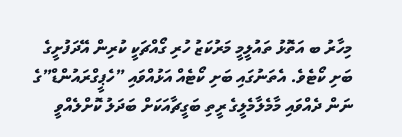މިހާރު ބ އަތޮޅު ތައުލީމީ މަރުކަޒު ހުރި ގޯއްޗަކީ ކުރިން އޭދަފުށީގެ ބަށި ކޯޓެވެ. އެތަނުގައި ބަށި ކޯޓެއް އަޅުއްވައި ”ހެޕީގްރައުންޑް”ގެ ނަން ދެއްވައި މާމެލާމެލީގެ ރީތި ބަގީޗާއަކަށް ބަދަލު ކޮށްލެއްވީ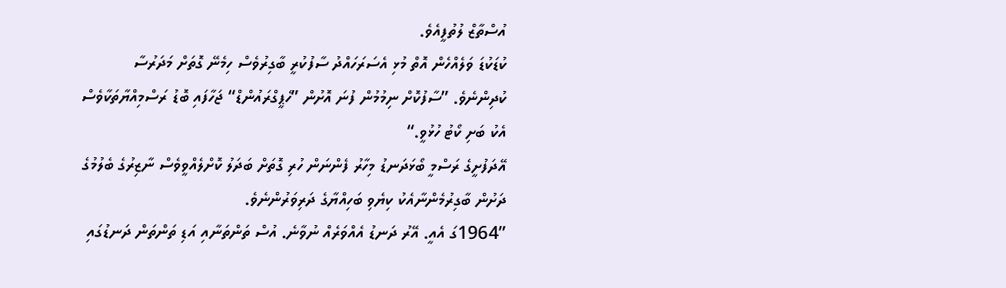އުސްތާޒް ލުތުފީއެވެ.
ކުޑަކުޑަ ވަލެއްހެން އޮތް މުޅި އެސަރަހައްދު ސާފުކުރީ ބާގިރުވެސް ހިމެނޭ ގޮތަށް މަދަރުސާ ކުދިންނެވެ. ”ސާފުކޮށް ނިމުމުން ފުނަ އޮށުން ”ހެޕީގްރައުންޑް“ ޖަހާފައި ބޮޑު ރަސްމިއްޔާތަކާވެސް އެކު ބަށި ކޯޓު ހުޅުވީ.“
އޭދަފުށީގެ ރަސްމީ ބޯޅަދަނޑު މިހާރު ފެންނަން ހުރި ގޮތަށް ބަދަލު ކޮށްލެއްވީވެސް ނާޒިރުގެ ބެލުމުގެ ދަށުން ބާގިރުމެންނާއެކު ކިޔެވި ބަހިއްޔާގެ ދަރިވަރުންނެވެ.
”1964ގަ އެއީ. އޭރު ދަނޑު އެއްވަރެއް ނުވާނެ. އުސް ތަންތަނާއި އަޑި ތަންތަން ދަނޑުގައި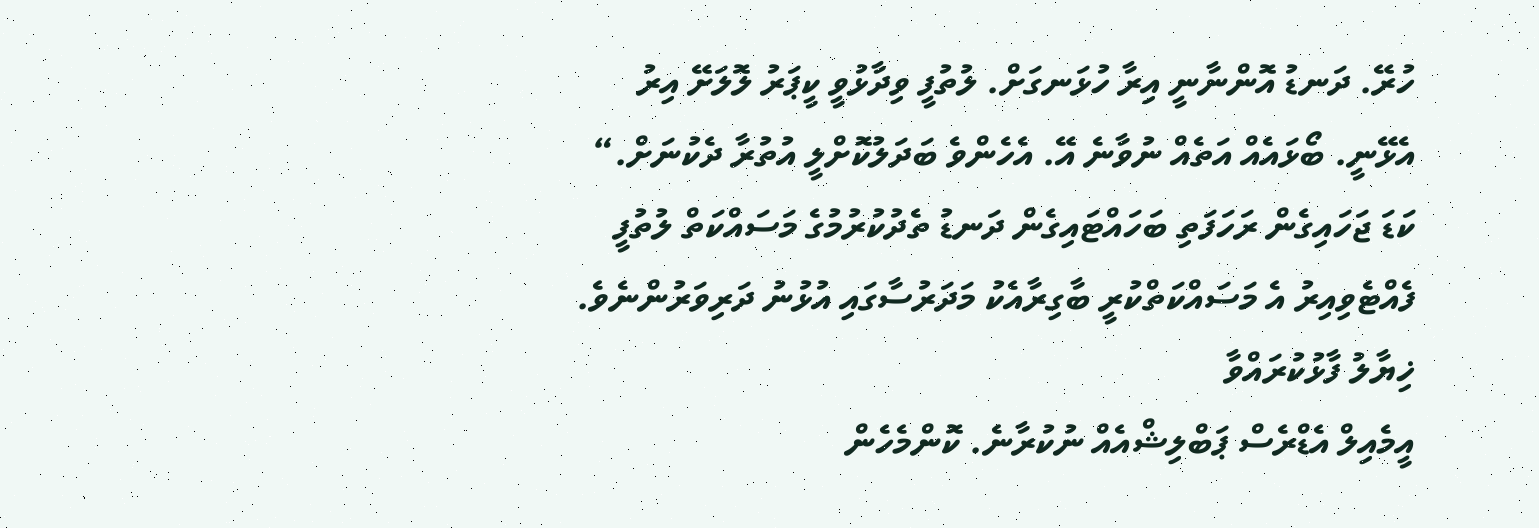ހުރޭ. ދަނޑު އޮންނާނީ އިރާ ހުޅަނގަށް. ލުތުފީ ވިދާޅުވީ ކީޕަރު ލޮލަށޭ އިރު އެޅޭނީ. ބޯޅައެއް އަތެއް ނުވާނެ އޭ. އެހެންވެ ބަދަލުކޮށްލީ އުތުރާ ދެކުނަށް.“
ކަޑަ ޖަހައިގެން ރަހަފަތި ބަހައްޓައިގެން ދަނޑު ތެދުކުރުމުގެ މަސައްކަތް ލުތުފީ ފެއްޓެވިއިރު އެ މަސައްކަތްކުރީ ބާގިރާއެކު މަދަރުސާގައި އުޅުނު ދަރިވަރުންނެވެ.
ޚިޔާލު ފާޅުކުރައްވާ
އީމެއިލް އެޑްރެސް ޕަބްލިޝްއެއް ނުކުރާނެ. ކޮންމެހެން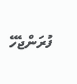ފުރަންޖެހޭ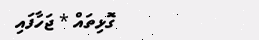ގޮޅިތައް * ޖަހާފައި